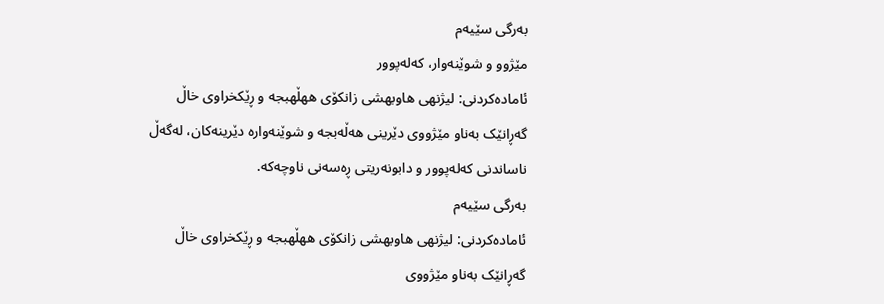بەرگی سێیەم
مێژوو و شوێنەوار، کەلەپوور
ئامادەکردنی: لیژنهی هاوبهشی زانكۆی ههڵهبجه و ڕێكخراوی خاڵ
گەڕانێک بەناو مێژووی دێرینی هەڵەبجە و شوێنەوارە دێرینەکان، لەگەڵ ناساندنی کەلەپوور و دابونەریتی ڕەسەنی ناوچەکە.
بەرگی سێیەم
ئامادەکردنی: لیژنهی هاوبهشی زانكۆی ههڵهبجه و ڕێكخراوی خاڵ
گەڕانێک بەناو مێژووی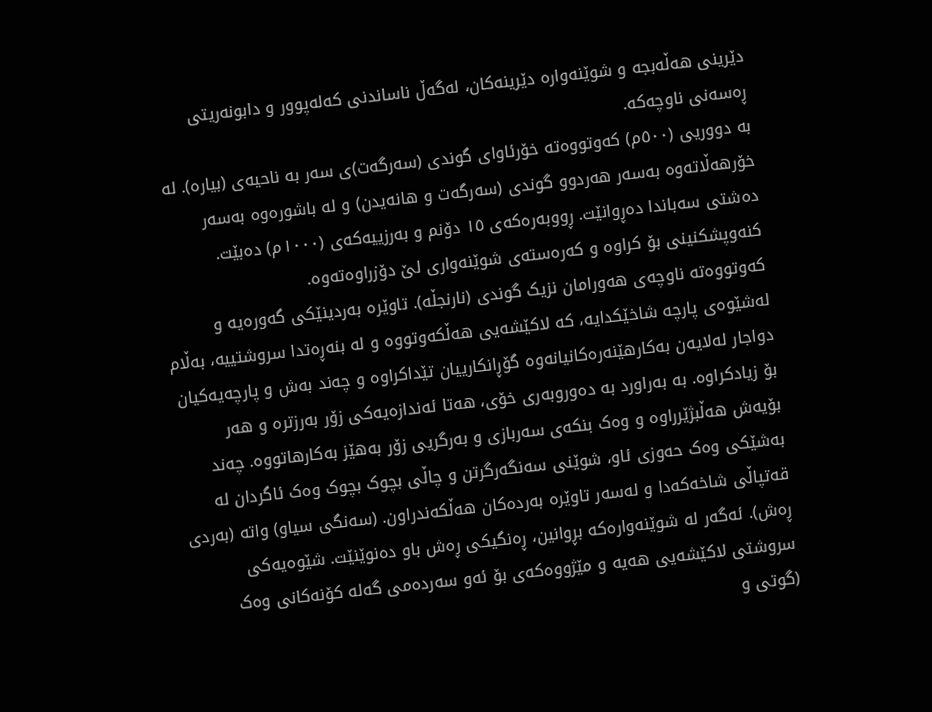دێرینی هەڵەبجە و شوێنەوارە دێرینەکان، لەگەڵ ناساندنی کەلەپوور و دابونەریتی ڕەسەنی ناوچەکە.
بە دووریی (٥٠٠م) کەوتووەتە خۆرئاوای گوندی (سەرگەت)ی سەر بە ناحیەی (بیارە). لە خۆرهەڵاتەوە بەسەر هەردوو گوندی (سەرگەت و هانەیدن) و لە باشورەوە بەسەر دەشتی سەباندا دەڕوانێت. ڕووبەرەکەی ١٥ دۆنم و بەرزییەکەی (١٠٠٠م) دەبێت. کنەوپشکنینی بۆ کراوە و کەرەستەی شوێنەواری لێ دۆزراوەتەوە.
کەوتووەتە ناوچەی هەورامان نزیک گوندی (نارنجڵە). تاوێرە بەردینێکی گەورەیە و لەشێوەی پارچە شاخێکدایە، کە لاکێشەیی هەڵکەوتووە و لە بنەڕەتدا سروشتییە، بەڵام دواجار لەلایەن بەکارهێنەرەکانیانەوە گۆڕانکارییان تێداکراوە و چەند بەش و پارچەیەکیان بۆ زیادکراوە. بە بەراورد بە دەوروبەری خۆی، هەتا ئەندازەیەکی زۆر بەرزترە و هەر بۆیەش هەڵبژێرراوە و وەک بنکەی سەربازی و بەرگریی زۆر بەهێز بەکارهاتووە. چەند بەشێکی وەک حەوزی ئاو، شوێنی سەنگەرگرتن و چاڵی بچوک بچوک وەک ئاگردان لە قەتپاڵی شاخەکەدا و لەسەر تاوێرە بەردەکان هەڵکەندراون. (سەنگی سیاو) واتە (بەردی ڕەش). ئەگەر لە شوێنەوارەکە بڕوانین، ڕەنگیکی ڕەش باو دەنوێنێت. شێوەیەکی سروشتی لاکێشەیی هەیە و مێژووەکەی بۆ ئەو سەردەمى گەلە کۆنەکانی وەک (گوتی و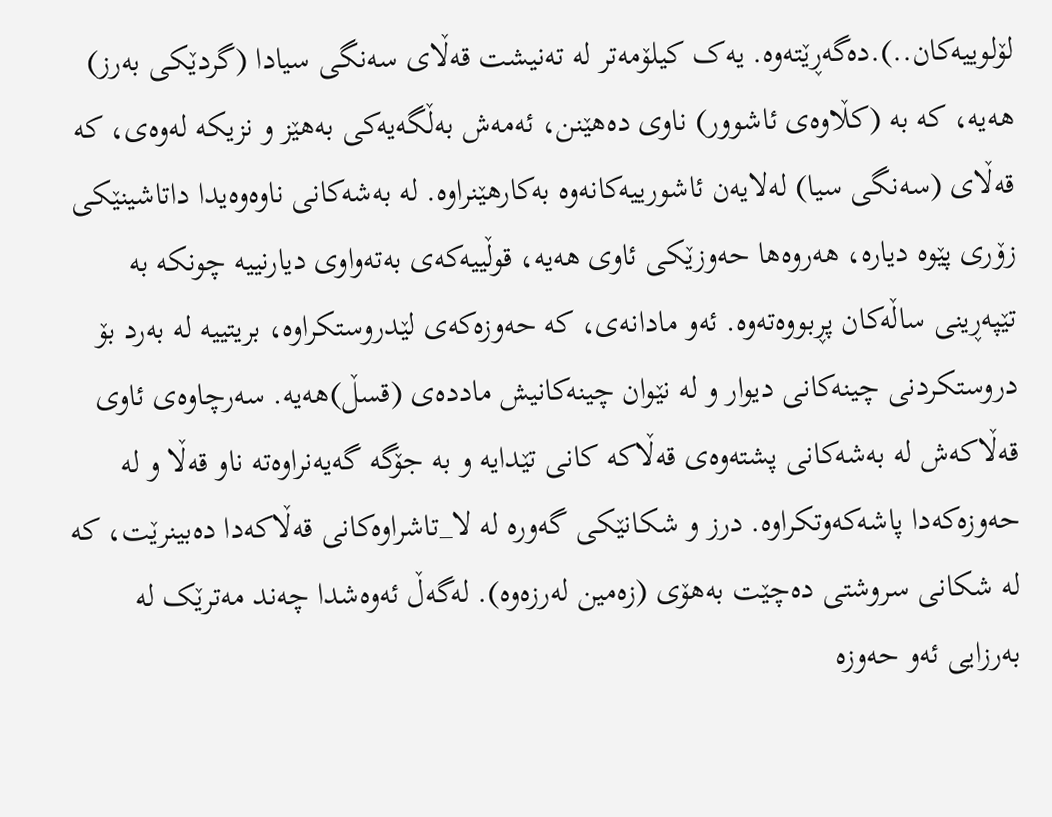لۆلوییەکان..).دەگەڕێتەوە. یەک کیلۆمەتر لە تەنیشت قەڵای سەنگی سیادا (گردێکی بەرز) هەیە، کە بە (کڵاوەی ئاشوور) ناوی دەهێنن، ئەمەش بەڵگەیەکی بەهێز و نزیکە لەوەی، کە قەڵای (سەنگی سیا) لەلایەن ئاشورییەکانەوە بەکارهێنراوە. لە بەشەکانی ناوەوەیدا داتاشینێکی زۆری پێوە دیارە، هەروەها حەوزێکی ئاوی هەیە، قوڵییەکەی بەتەواوی دیارنییە چونکە بە تێپەڕینی ساڵەکان پڕبووەتەوە. ئەو مادانەی، کە حەوزەکەی لێدروستکراوە، بریتییە لە بەرد بۆ دروستکردنی چینەکانی دیوار و لە نێوان چینەکانیش ماددەی (قسڵ)هەیە. سەرچاوەی ئاوی قەڵاکەش لە بەشەکانی پشتەوەی قەڵاکە کانی تێدایە و بە جۆگە گەیەنراوەتە ناو قەڵا و لە حەوزەکەدا پاشەکەوتکراوە. درز و شکانێکی گەورە لە لا_تاشراوەکانی قەڵاکەدا دەبینرێت، کە لە شکانی سروشتی دەچێت بەهۆی (زەمین لەرزەوە). لەگەڵ ئەوەشدا چەند مەترێک لە بەرزایی ئەو حەوزە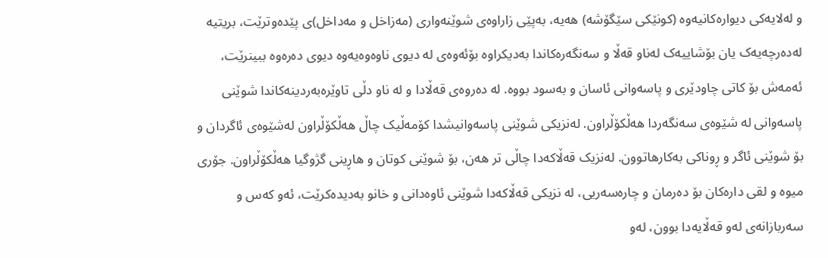و لەلایەکی دیوارەکانیەوە (کونێکی سێگۆشە) هەیە، بەپێی زاراوەی شوێنەواری (مەزاخل و مەداخل)ی پێدەوترێت، بریتیە لەدەرچەیەک یان بۆشاییەک لەناو قەڵا و سەنگەرەکاندا بەدیکراوە بۆئەوەی لە دیوی ناوەوەیەوە دیوی دەرەوە ببینرێت، ئەمەش بۆ کاتی چاودێری و پاسەوانی ئاسان و بەسود بووە. لە دەروەی قەڵادا و لە ناو دڵی تاوێرەبەردینەکاندا شوێنی پاسەوانی لە شێوەی سەنگەردا هەڵکۆڵراون. لەنزیکی شوێنی پاسەوانیشدا کۆمەڵیک چاڵ هەڵکۆڵراون لەشێوەی ئاگردان و بۆ شوێنی ئاگر و ڕوناکی بەکارهاتوون. لەنزیک قەڵاکەدا چاڵی تر هەن، بۆ شوێنی کوتان و هاڕینی گژوگیا هەڵکۆڵراون. جۆری میوە و لقی دارەکان بۆ دەرمان و چارەسەريی، لە نزیکی قەڵاکەدا شوێنی ئاوەدانی و خانو بەدیدەکرێت، ئەو کەس و سەربازانەی لەو قەڵایەدا بوون، لەو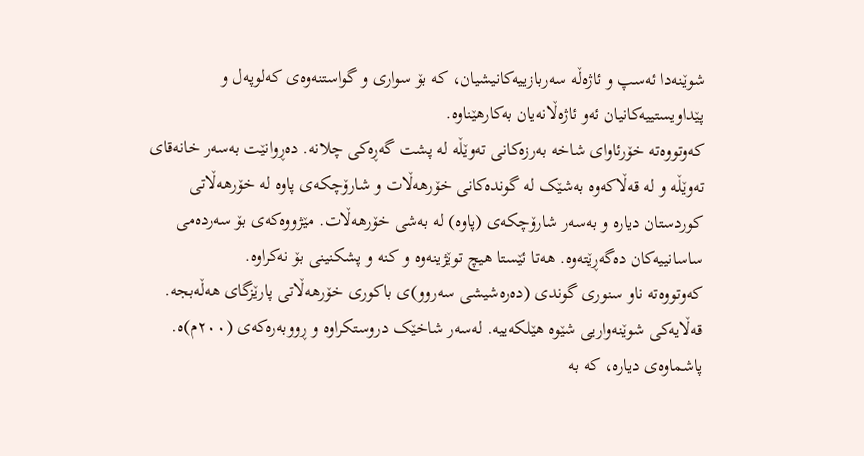شوێنەدا ئەسپ و ئاژەڵە سەربازییەکانیشیان، کە بۆ سواری و گواستنەوەی کەلوپەل و پێداویستییەکانیان ئەو ئاژەڵانەیان بەکارهێناوە.
کەوتووەتە خۆرئاوای شاخە بەرزەکانی تەوێڵە لە پشت گەڕەکی چلانە. دەڕوانێت بەسەر خانەقای تەوێڵە و لە قەڵاکەوە بەشێک لە گوندەکانی خۆرهەڵات و شارۆچکەی پاوە لە خۆرهەڵاتی کوردستان دیارە و بەسەر شارۆچکەی (پاوە) لە بەشی خۆرهەڵات. مێژووەکەی بۆ سەردەمی ساسانییەکان دەگەڕێتەوە. هەتا ئێستا هیچ توێژینەوە و کنە و پشکنینی بۆ نەکراوە.
کەوتووەتە ناو سنوری گوندی (دەرەشیشی سەروو)ی باکوری خۆرهەڵاتی پارێزگای هەڵەبجە. قەڵایەکی شوێنەواریی شێوە هێلکەییە. لەسەر شاخێک دروستکراوە و ڕووبەرەکەی (٢٠٠م)ە. پاشماوەی دیارە، کە بە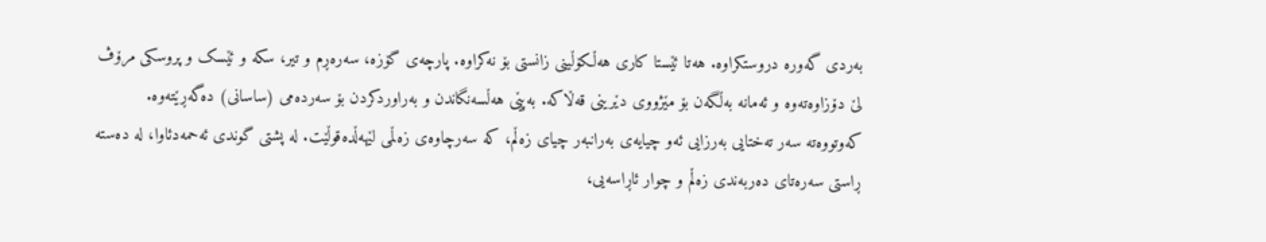بەردی گەورە دروستکراوە. هەتا ئێستا کاری هەڵکۆڵینی زانستی بۆ نەکراوە. پارچەی گۆزە، سەرەڕم و تیر، سکە و ئێسک و پروسکی مرۆڤ لێ دۆزاوەتەوە و ئەمانە بەڵگەن بۆ مێژووی دێرینی قەڵاکە. بەپێی هەڵسەنگاندن و بەراوردکردن بۆ سەردەمی (ساسانی) دەگەڕێتەوە.
کەوتووەتە سەر تەختایی بەرزایى ئەو چیایەی بەرانبەر چیای زەڵم، کە سەرچاوەی زەڵمی لێهەڵدەقوڵێت. لە پشتى گوندى ئەحمەدئاوا، لە دەستە ڕاستى سەرەتاى دەربەندى زەڵم و چوار ئاڕاسەیی،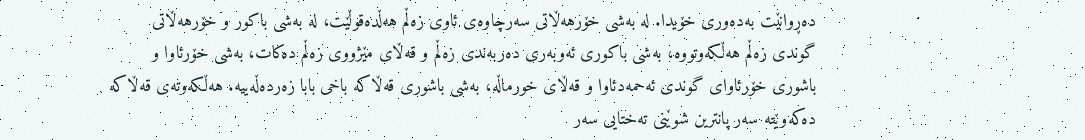دەڕوانێت بەدەوری خۆیدا. لە بەشى خۆرهەڵاتی سەرچاوەى ئاوى زەڵم هەڵدەقوڵێت، لە بەشى باکور و خۆرهەڵاتی گوندى زەڵم هەڵکەوتووه، بەشى باکوری ئەوبەرى دەربەندى زەڵم و قەڵاى مێژووی زەڵم دەکات، بەشى خۆرئاوا و باشورى خۆرئاواى گوندى ئەحمەدئاوا و قەڵاى خورماڵە، بەشى باشورى قەڵاکە باخی بابا زەردەڵەییە. هەڵکەوتەى قەڵاکە دەکەوێتە سەر پانترین شوێنى تەختایی سەر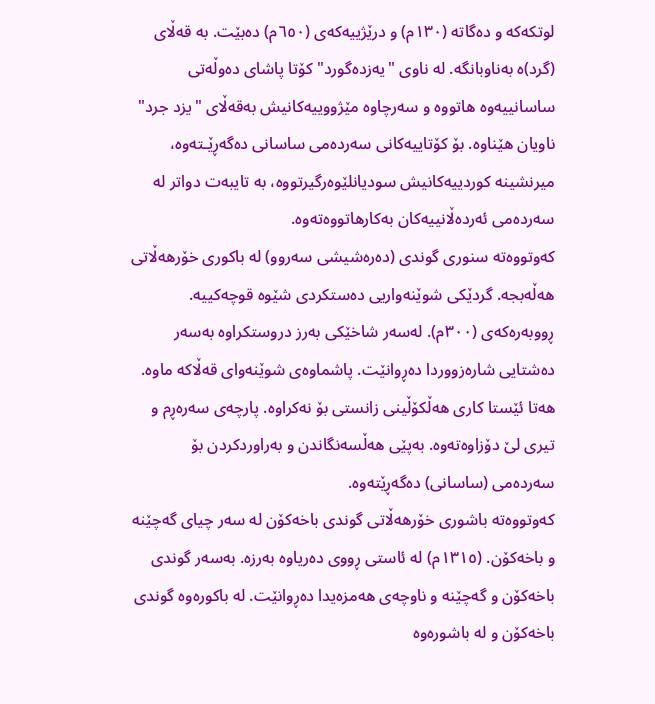لوتکەکە و دەگاتە (١٣٠م) و درێژییەکەی (٦٥٠م) دەبێت. بە قەڵاى (گرد)ە بەناوبانگە. لە ناوى "یەزدەگورد" کۆتا پاشاى دەوڵەتى ساسانییەوە هاتووە و سەرچاوە مێژووییەکانیش بەقەڵاى "یزد جرد" ناویان هێناوە. بۆ کۆتاییەکانی سەردەمی ساسانی دەگەڕێـتەوە، میرنشینە کوردییەکانیش سودیانلێوەرگیرتووە، بە تایبەت دواتر له سەردەمی ئەردەڵانییەکان بەکارهاتووەتەوە.
کەوتووەتە سنوری گوندی (دەرەشیشی سەروو) لە باکوری خۆرهەڵاتی هەڵەبجە. گردێکی شوێنەواریی دەستکردی شێوە قوچەکییە. ڕووبەرەکەی (٣٠٠م). لەسەر شاخێکی بەرز دروستکراوە بەسەر دەشتایی شارەزووردا دەڕوانێت. پاشماوەی شوێنەوای قەڵاکە ماوە. هەتا ئێستا کاری هەڵکۆڵینی زانستی بۆ نەکراوە. پارچەی سەرەڕم و تیری لێ دۆزاوەتەوە. بەپێی هەڵسەنگاندن و بەراوردکردن بۆ سەردەمی (ساسانی) دەگەڕێتەوە.
کەوتووەتە باشوری خۆرهەڵاتی گوندی باخەکۆن لە سەر چیای گەچێنە و باخەکۆن. (١٣١٥م) لە ئاستی ڕووی دەریاوە بەرزە. بەسەر گوندی باخەکۆن و گەچێنە و ناوچەی هەمزەیدا دەڕوانێت. لە باکورەوە گوندی باخەکۆن و لە باشورەوە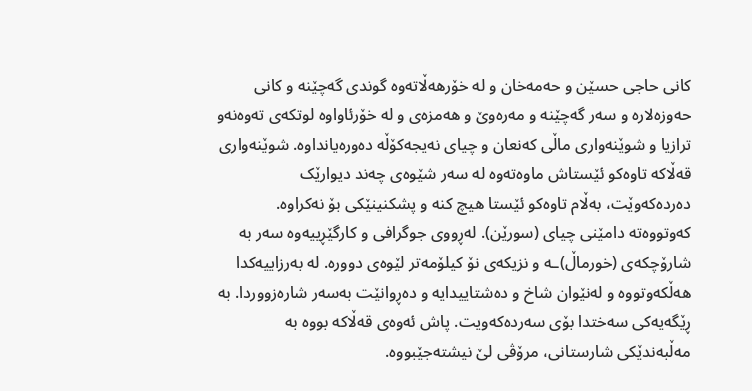کانی حاجی حسێن و حەمەخان و لە خۆرهەڵاتەوە گوندی گەچێنە و کانی حەوزەلارە و سەر گەچێنە و مەرەوێ و هەمزەی و لە خۆرئاواوە لوتکەی تەوەنەو ترازیا و شوێنەواری ماڵی کەنعان و چیای نەیجەکۆڵە دەورەیانداوە. شوێنەواری قەڵاکە تاوەکو ئێستاش ماوەتەوە لە سەر شێوەی چەند دیوارێک دەردەکەوێت، بەڵام تاوەکو ئێستا هیچ کنە و پشکنینێکی بۆ نەکراوە.
کەوتووەتە دامێنی چیای (سورێن). لەڕووی جوگرافی و کارگێڕییەوە سەر بە شارۆچکەی (خورماڵ)ـە و نزیکەی نۆ کیلۆمەتر لێوەی دوورە. لە بەرزاییەکدا هەڵکەوتووە و لەنێوان شاخ و دەشتاییدایە و دەڕوانێت بەسەر شارەزووردا. بە ڕێگەیەکی سەختدا بۆی سەردەکەویت. پاش ئەوەی قەڵاکە بووە بە مەڵبەندێکی شارستانی، مرۆڤی لێ نیشتەجێبووە.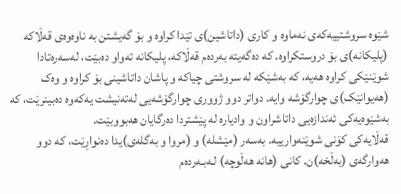شێوە سروشتییەکەی نەماوە و کاری (داتاشین)ی تێدا کراوە و بۆ گەیشتن بە ناوەوەی قەڵاکە (پلیکانە)ی بۆ دروستکراوە. کە دەگەیتە بەردەم قەڵاکە، پلیکانە تەواو دەبێت، لەسەرەتادا شوێنێکی کراوە هەیە، کە بەشێکە لە سروشتی چیاکە و پاشان داتاشینی بۆ کراوە و وەک (هەیوانێک)ی چوارگۆشە وایە. دواتر دوو ژووری چوارگۆشەیی لەتەنیشت یەکەوە دەبینرێت، کە بەشێوەیەکی ئەندازەیی داتاشراون و وادیارە لە پێشتردا دەرگایان هەبووبێت.
قەڵایەکی کۆنی شوێنەوارییە. بەسەر (مێشلە) و (مروا و بەگلەی)یدا دەنواڕێت، کە دوو هەوارگەی (بەڵخە)ن. کانی (هانە هەڵوچە) لـەبـەردەم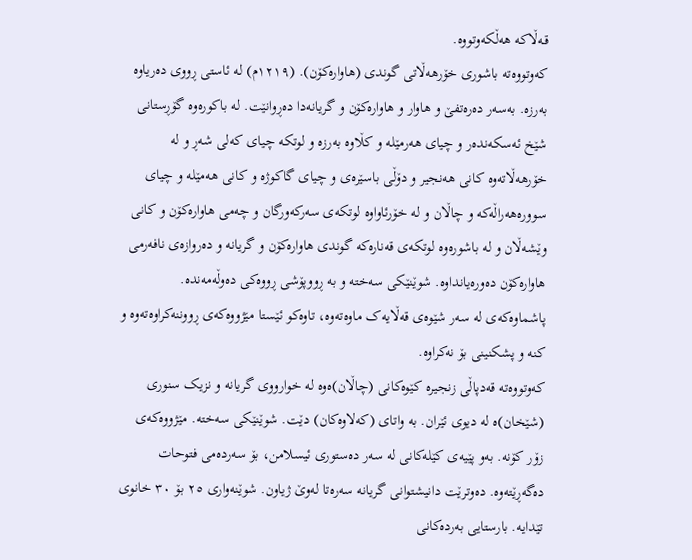قـەڵاکە هەڵکەوتووە.
کەوتووەتە باشوری خۆرهەڵاتی گوندی (هاوارەکۆن). (١٢١٩م) لە ئاستی ڕووی دەریاوە بەرزە. بەسەر دەرەتفێ و هاوار و هاوارەکۆن و گریانەدا دەڕوانێت. لە باکورەوە گۆڕستانی شێخ ئەسکەندەر و چیای هەرمێلە و کڵاوە بەرزە و لوتکە چیای کەلی شەڕ و لە خۆرهەڵاتەوە کانی هەنجیر و دۆڵی باسێرەی و چیای گاکوژە و کانی هەمێلە و چیای سوورەهەراڵەکە و چاڵان و لە خۆرئاواوە لوتکەی سەرکەورگان و چەمی هاوارەکۆن و کانی وێشەڵان و لە باشورەوە لوتکەی قەنارەکە گوندی هاوارەکۆن و گریانە و دەروازەی نافەرمی هاوارەکۆن دەورەیانداوە. شوێنێکی سەختە و بە ڕووپۆشی ڕووەکی دەوڵەمەندە. پاشماوەکەی لە سەر شێوەی قەڵایەک ماوەتەوە، تاوەکو ئێستا مێژووەکەی ڕووننەکراوەتەوە و کنە و پشکنینی بۆ نەکراوە.
کەوتووەتە قەدپاڵی زنجیرە کێوەکانی (چاڵان)ەوە لە خوارووی گریانە و نزیک سنوری (شێخان)ە لە دیوی ئێران. بە واتای (کەلاوەکان) دێت. شوێنێکی سەختە. مێژووەکەی زۆر کۆنە. بەو پێیەی کێلەکانی لە سەر دەستوری ئیسلامن، بۆ سەردەمی فتوحات دەگەڕێتەوە. دەوترێت دانیشتوانی گریانە سەرەتا لەوێ ژیاون. شوێنەواری ٢٥ بۆ ٣٠ خانوی تێدایە. بارستایی بەردەکانی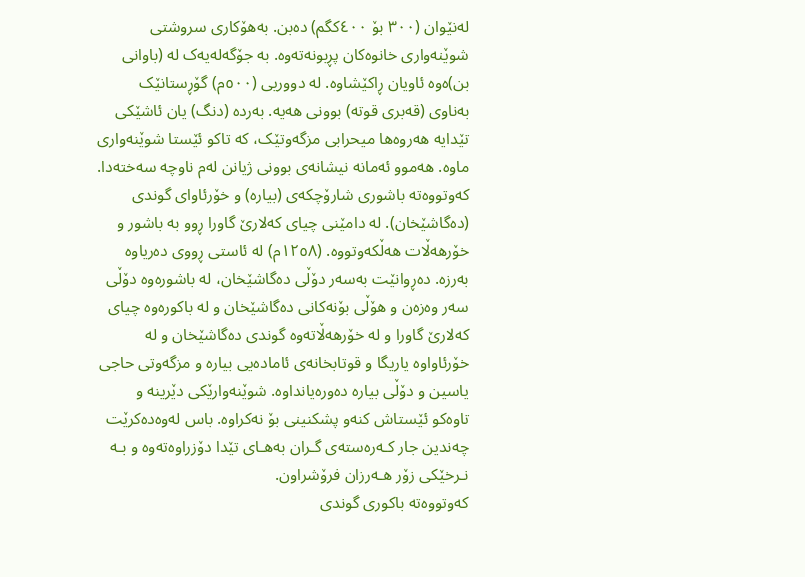لەنێوان (٣٠٠ بۆ ٤٠٠کگم) دەبن. بەهۆکاری سروشتی شوێنەواری خانوەکان پڕبونەتەوە. بە جۆگەلەیەک لە (باوانی بن)ەوە ئاویان ڕاکێشاوە. لە دووریی (٥٠٠م) گۆڕستانێک بەناوی (قەبری قوتە) بوونی هەیە. بەردە (دنگ) یان ئاشێکی تێدایە هەروەها میحرابی مزگەوتێک، کە تاکو ئێستا شوێنەواری ماوە. هەموو ئەمانە نیشانەی بوونی ژیانن لەم ناوچە سەختەدا.
کەوتووەتە باشوری شارۆچکەی (بیارە) و خۆرئاوای گوندی (دەگاشێخان). لە دامێنی چیای کەلارێ گاورا ڕوو بە باشور و خۆرهەڵات هەڵکەوتووە. (١٢٥٨م) لە ئاستی ڕووی دەریاوە بەرزە. دەڕوانێت بەسەر دۆڵی دەگاشێخان، لە باشورەوە دۆڵی سەر وەزەن و هۆڵی بۆنەکانی دەگاشێخان و لە باکورەوە چیای کەلارێ گاورا و لە خۆرهەڵاتەوە گوندی دەگاشێخان و لە خۆرئاواوە یاریگا و قوتابخانەی ئامادەیی بیارە و مزگەوتی حاجی یاسین و دۆڵی بیارە دەورەیانداوە. شوێنەوارێکی دێرینە و تاوەکو ئێستاش کنەو پشکنینی بۆ نەکراوە. باس لەوەدەکرێت چەندین جار کـەرەستەی گـران بەهـای تێدا دۆزراوەتەوە و بـە نـرخێکی زۆر هـەرزان فرۆشراون.
کەوتووەتە باکوری گوندی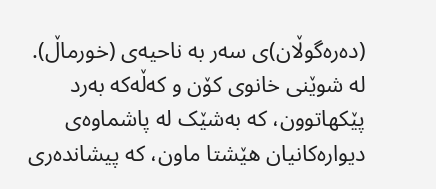(دەرەگوڵان)ی سەر بە ناحیەی (خورماڵ). لە شوێنی خانوی کۆن و کەڵەکە بەرد پێکهاتوون، کە بەشێک لە پاشماوەی دیوارەکانیان هێشتا ماون، کە پیشاندەری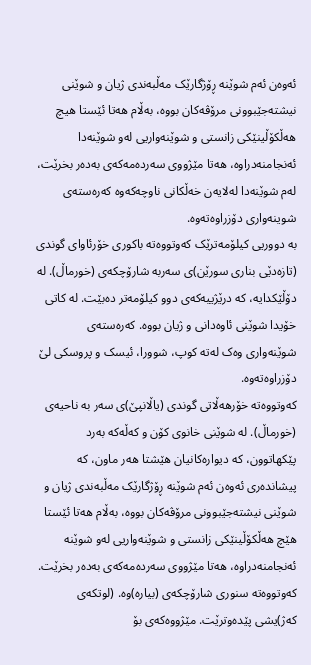ئەوەن ئەم شوێنە ڕۆژگارێک مەڵبەندی ژیان و شوێنی نیشتەجێبوونی مرۆڤەکان بووە، بەڵام هەتا ئێستا هیچ هەڵکۆڵینێکی زانستی و شوێنەواریی لەو شوێنەدا ئەنجامنەدراوە، هەتا مێژووی سەردەمەکەی بەدەر بخرێت، لەم شوێنەدا لەلایەن خەڵکانی ناوچەکەوە کەرەستەی شوینەواری دۆزراوەتەوە.
بە دووریی کیلۆمەترێک کەوتووەتە باکوری خۆرئاوای گوندی (تازەدێی بناری سورێن)ی سەربە شارۆچکەی (خورماڵ). لە دۆڵێکدایە، کە درێژییەکەی دوو کیلۆمەتر دەبێت. لە کاتی خۆیدا شوێنی ئاوەدانی و ژیان بووە. کەرەستەی شوێنەواری وەک لەته کوپ، شوورا، ئیسک و پروسکی لێ دۆزراوەتەوە.
کەوتووەتە خۆرهەڵاتی گوندی (یاڵانپێ)ی سەر بە ناحیەی (خورماڵ). لە شوێنی خانوی کۆن و کەڵەکە بەرد پێکهاتوون، کە دیوارەکانیان هێشتا هەر ماون، کە پیشاندەری ئەوەن ئەم شوێنە ڕۆژگارێک مەڵبەندی ژیان و شوێنی نیشتەجێبوونی مرۆڤەکان بووە، بەڵام هەتا ئێستا هێچ هەڵکۆڵینێکی زانستی و شوێنەواریی لەو شوێنە ئەنجامنەدراوە، هەتا مێژووی سەردەمەکەی بەدەر بخرێت.
کەوتووەتە سنوری شارۆچکەی (بیارە)وە. (لوتکەی کەژ)یشی پێدەوترێت. مێژووەکەی بۆ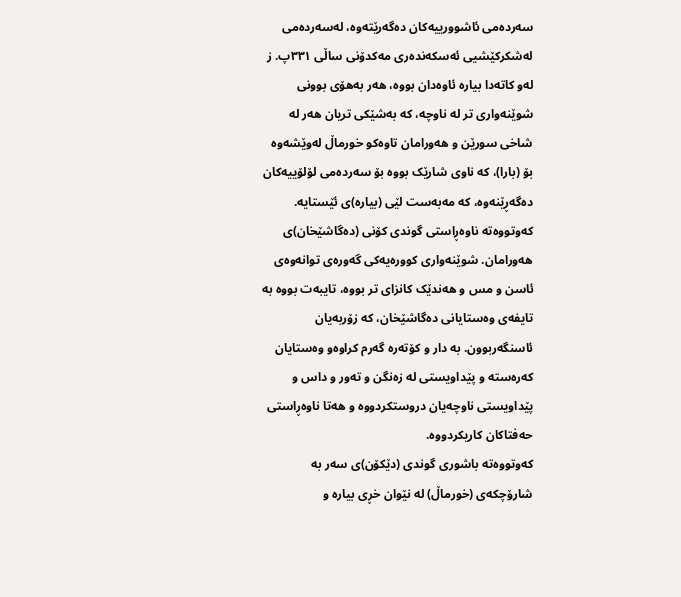سەردەمی ئاشوورییەکان دەگەرێتەوە، لەسەردەمی لەشکرکێشیی ئەسکەندەری مەکدۆنی ساڵی ٣٣١پ. ز لەو کاتەدا بیارە ئاوەدان بووە، ھەر بەھۆی بوونی شوێنەواری تر لە ناوچە، کە بەشێکی تریان ھەر لە شاخی سورێن و ھەورامان تاوەکو خورماڵ لەوێشەوە بۆ (بارا)، کە ناوی شارێک بووە بۆ سەردەمی لۆلۆییەکان دەگەڕێنەوە، کە مەبەست لێی (بیارە)ی ئێستایە.
کەوتووەتە ناوەڕاستی گوندی کۆنی (دەگاشێخان)ی هەورامان. شوێنەواری کوورەیەکی گەورەی توانەوەی ئاسن و مس و هەندێک کانزای تر بووە، تایبەت بووە بە تایفەی وەستایانی دەگاشێخان، کە زۆربەیان ئاسنگەربوون. بە دار و کۆتەرە گەرم کراوەو وەستایان کەرەستە و پێداویستی لە زەنگن و تەور و داس و پێداویستی ناوچەیان دروستکردووە و هەتا ناوەڕاستی حەفتاکان کاریکردووە.
کەوتووەتە باشوری گوندى (دێکۆن)ی سەر بە شارۆچکەى (خورماڵ) لە نێوان خڕی بیارە و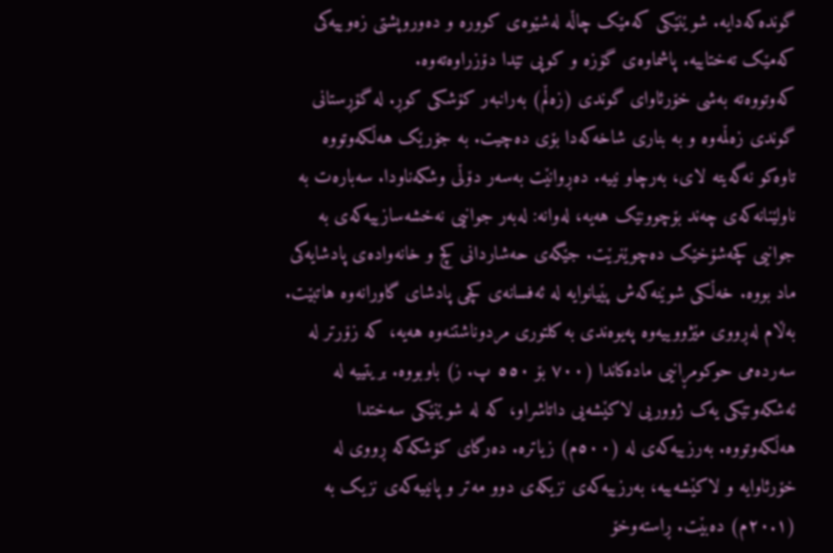گوندەکەدایە. شوێنێکى کەمێک چاڵە لەشێوەى کوورە و دەوروپشتى زەوییەکى کەمێک تەختاییە. پاشماوەی گۆزه و کوپى تێدا دۆزراوەتەوە.
کەوتووەتە بەشى خۆرئاواى گوندى (زەڵم) بەرانبەر کۆشکى کوڕ. لە گۆڕستانى گوندى زەڵمەوە و بە بناری شاخەکەدا بۆی دەچیت. بە جۆرێک هەڵکەوتووە تاوەکو نەگەيتە لاى، بەرچاو نييە. دەڕوانێت بەسەر دۆڵى وشکەناودا. سەبارەت بە ناولێنانەکەی چەند بۆچوونێک هەیە، لەوانە: لەبەر جوانیی نەخشەسازييەکەى بە جوانیی کچەشۆخێک دەچوێنرێت. جێگەى حەشاردانى کچ و خانەوادەى پادشایەکی ماد بووە. خەڵکی شوێنەکەش پێیانوایە لە ئەفسانەی کچى پادشاى گاورانەوە هاتبێت. بەڵام لەڕووی مێژووییەوە پەیوەندی بە کلتوری مردوناشتنەوە هەیە، کە زۆرتر لە سەردەمى حوکومڕانیى مادەکاندا (٧٠٠ بۆ ٥٥٠ پ. ز) باوبووە. بريتييە لە ئەشکەوتێکى یەک ژووریی لاکێشەيى داتاشراو، کە لە شوێنێکى سەختدا هەڵکەوتووە. بەرزییەکەی لە (٥٠٠م) زیاترە. دەرگاى کۆشکەکە ڕووى لە خۆرئاوايە و لاکێشەييە، بەرزييەکەى نزيکەى دوو مەتر و پانييەکەى نزيک بە (٢٠.١م) دەبێت. ڕاستەوخۆ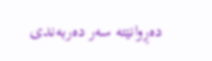دەڕوانێتە سەر دەربەندى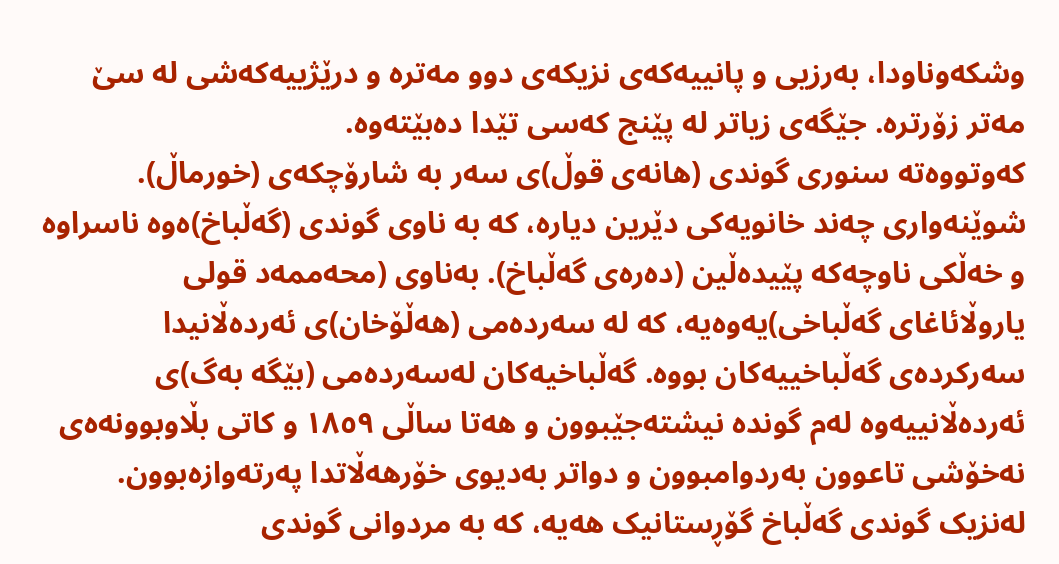وشکەوناودا، بەرزيی و پانییەکەی نزيکەى دوو مەترە و درێژييەکەشى لە سێ مەتر زۆرترە. جێگەى زياتر لە پێنج کەسى تێدا دەبێتەوە.
کەوتووەتە سنوری گوندی (هانەی قوڵ)ی سەر بە شارۆچکەی (خورماڵ). شوێنەواری چەند خانویەکی دێرین دیارە، کە بە ناوی گوندی (گەڵباخ)ەوە ناسراوە و خەڵکی ناوچەکە پێیدەڵین (دەرەی گەڵباخ). بەناوی (محەممەد قولی یاروڵائاغای گەڵباخی)یەوەیە، کە لە سەردەمی (هەڵۆخان)ی ئەردەڵانیدا سەرکردەی گەڵباخییەکان بووە. گەڵباخیەکان لەسەردەمی (بێگە بەگ)ی ئەردەڵانییەوە لەم گوندە نیشتەجێبوون و هەتا ساڵی ١٨٥٩ و کاتی بڵاوبوونەەی نەخۆشی تاعوون بەردوامبوون و دواتر بەدیوی خۆرهەڵاتدا پەرتەوازەبوون. لەنزیک گوندی گەڵباخ گۆڕستانیک هەیە، کە بە مردوانی گوندی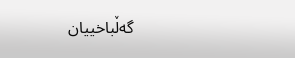گەڵباخییان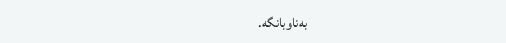بەناوبانگە.